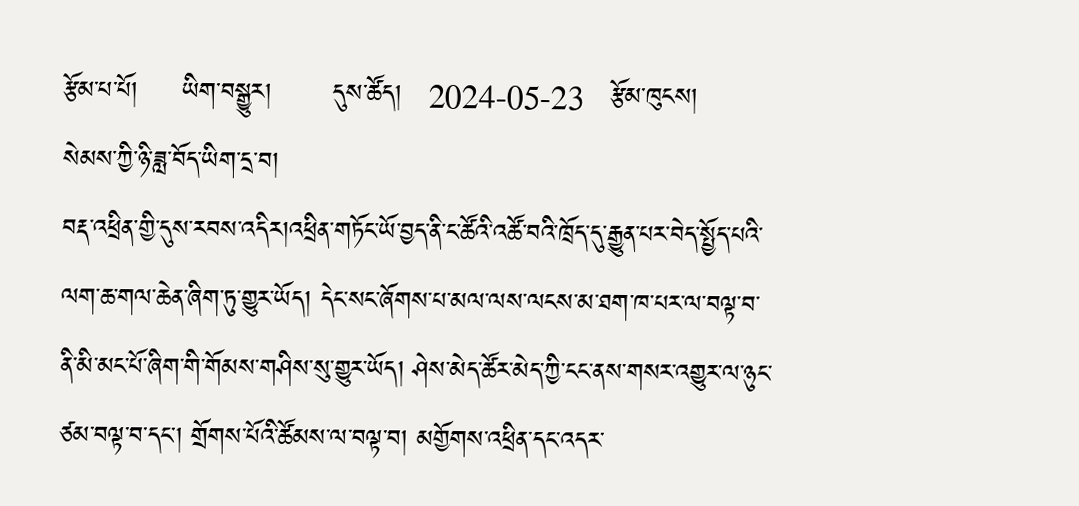རྩོམ་པ་པོ།     ཡིག་བསྒྱུར།       དུས་ཚོད།   2024-05-23   རྩོམ་ཁུངས།    སེམས་ཀྱི་ཉི་ཟླ་བོད་ཡིག་དྲ་བ།
བརྡ་འཕྲིན་གྱི་དུས་རབས་འདིར།འཕྲིན་གཏོང་ཡོ་བྱད་ནི་ང་ཚོའི་འཚོ་བའི་ཁྲོད་དུ་རྒྱུན་པར་བེད་སྤྱོད་པའི་ལག་ཆ་གལ་ཆེན་ཞིག་ཏུ་གྱུར་ཡོད། དེང་སང་ཞོགས་པ་མལ་ལས་ལངས་མ་ཐག་ཁ་པར་ལ་བལྟ་བ་ནི་མི་མང་པོ་ཞིག་གི་གོམས་གཤིས་སུ་གྱུར་ཡོད། ཤེས་མེད་ཚོར་མེད་ཀྱི་ངང་ནས་གསར་འགྱུར་ལ་ཉུང་ཙམ་བལྟ་བ་དང་། གྲོགས་པོའི་ཚོམས་ལ་བལྟ་བ། མགྱོགས་འཕྲིན་དང་འདར་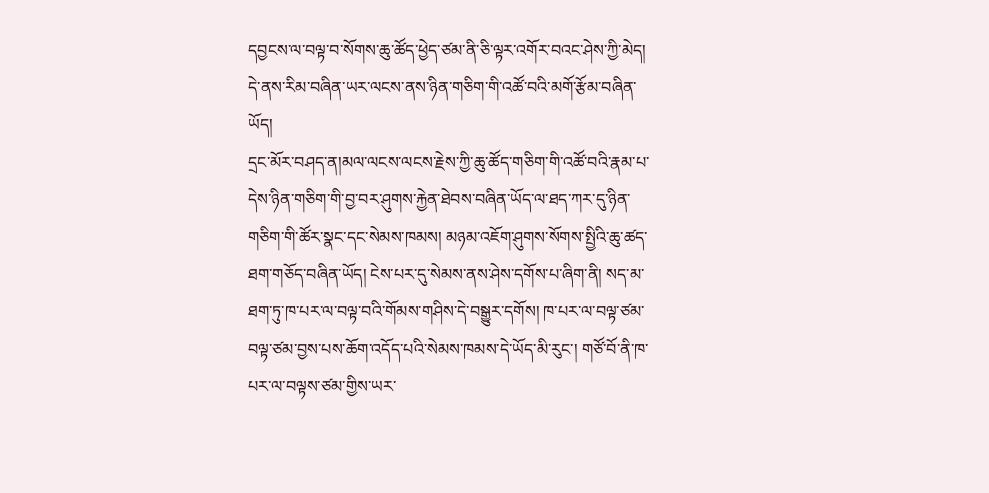དབྱངས་ལ་བལྟ་བ་སོགས་ཆུ་ཚོད་ཕྱེད་ཙམ་ནི་ཅི་ལྟར་འགོར་བའང་ཤེས་ཀྱི་མེད། དེ་ནས་རིམ་བཞིན་ཡར་ལངས་ནས་ཉིན་གཅིག་གི་འཚོ་བའི་མགོ་རྩོམ་བཞིན་ཡོད།
དྲང་མོར་བཤད་ན།མལ་ལངས་ལངས་རྗེས་ཀྱི་ཆུ་ཚོད་གཅིག་གི་འཚོ་བའི་རྣམ་པ་དེས་ཉིན་གཅིག་གི་བྱ་བར་ཤུགས་རྐྱེན་ཐེབས་བཞིན་ཡོད་ལ་ཐད་ཀར་དུ་ཉིན་གཅིག་གི་ཚོར་སྣང་དང་སེམས་ཁམས། མཉམ་འཇོག་ཤུགས་སོགས་སྤྱིའི་ཆུ་ཚད་ཐག་གཅོད་བཞིན་ཡོད། ངེས་པར་དུ་སེམས་ནས་ཤེས་དགོས་པ་ཞིག་ནི། སད་མ་ཐག་ཏུ་ཁ་པར་ལ་བལྟ་བའི་གོམས་གཤིས་དེ་བསྒྱུར་དགོས། ཁ་པར་ལ་བལྟ་ཙམ་བལྟ་ཙམ་བྱས་པས་ཆོག་འདོད་པའི་སེམས་ཁམས་དེ་ཡོད་མི་རུང་། གཙོ་བོ་ནི་ཁ་པར་ལ་བལྟས་ཙམ་གྱིས་ཡར་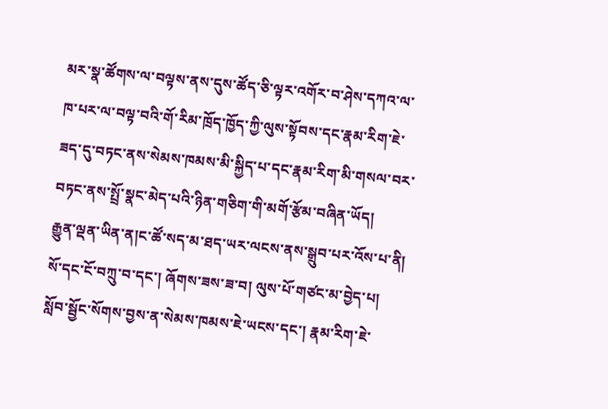མར་སྣ་ཚོགས་ལ་བལྟས་ནས་དུས་ཚོད་ཅི་ལྟར་འགོར་བ་ཤེས་དཀའ་ལ་ཁ་པར་ལ་བལྟ་བའི་གོ་རིམ་ཁྲོད་ཁྱོད་ཀྱི་ལུས་སྟོབས་དང་རྣམ་རིག་ཇེ་ཟད་དུ་བཏང་ནས་སེམས་ཁམས་མི་སྐྱིད་པ་དང་རྣམ་རིག་མི་གསལ་བར་བཏང་ནས་སྤྲོ་སྣང་མེད་པའི་ཉིན་གཅིག་གི་མགོ་རྩོམ་བཞིན་ཡོད།
རྒྱུན་ལྡན་ཡིན་ན།ང་ཚོ་སད་མ་ཐད་ཡར་ལངས་ནས་སྒྲུབ་པར་འོས་པ་ནི། སོ་དང་ངོ་བཀྲུ་བ་དང་། ཞོགས་ཟས་ཟ་བ། ལུས་པོ་གཙང་མ་བྱེད་པ། སློབ་སྦྱོང་སོགས་བྱས་ན་སེམས་ཁམས་ཇེ་ཡངས་དང་། རྣམ་རིག་ཇེ་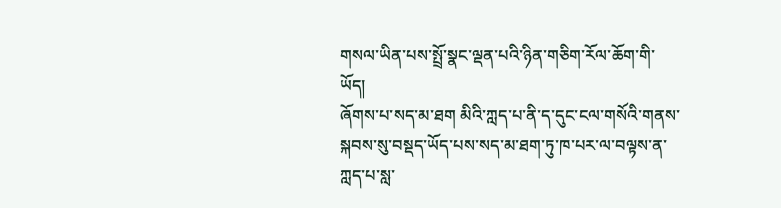གསལ་ཡིན་པས་སྤྲོ་སྣང་ལྡན་པའི་ཉིན་གཅིག་རོལ་ཆོག་གི་ཡོད།
ཞོགས་པ་སད་མ་ཐག མིའི་ཀླད་པ་ནི་ད་དུང་ངལ་གསོའི་གནས་སྐབས་སུ་བསྡད་ཡོད་པས་སད་མ་ཐག་ཏུ་ཁ་པར་ལ་བལྟས་ན་ཀླད་པ་སླ་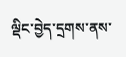ལྡིང་བྱེད་དྲགས་ནས་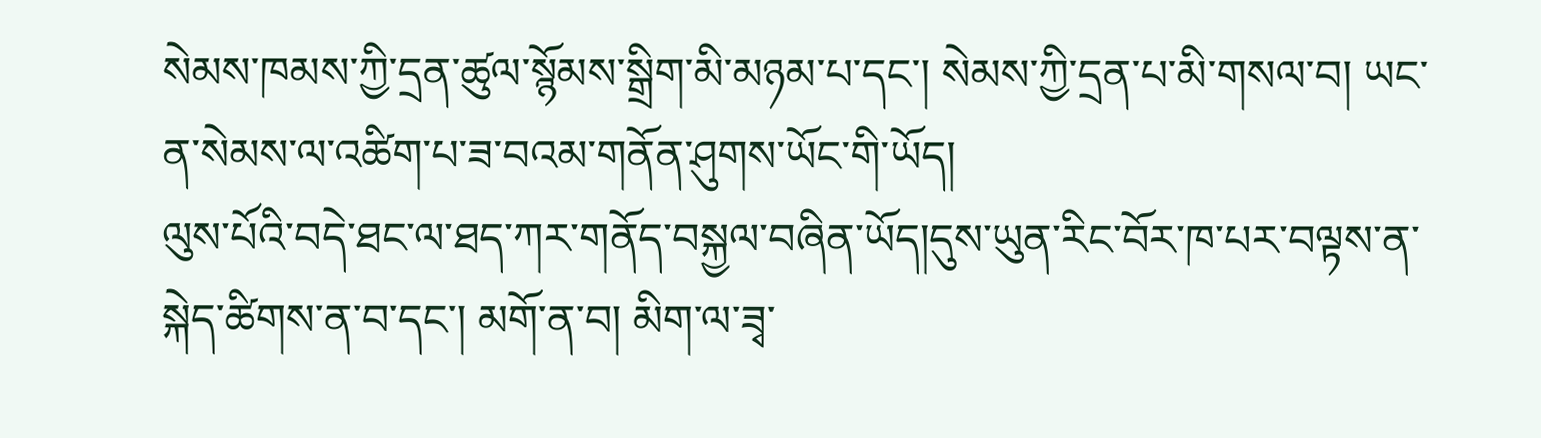སེམས་ཁམས་ཀྱི་དྲན་ཚུལ་སྙོམས་སྒྲིག་མི་མཉམ་པ་དང་། སེམས་ཀྱི་དྲན་པ་མི་གསལ་བ། ཡང་ན་སེམས་ལ་འཚིག་པ་ཟ་བའམ་གནོན་ཤུགས་ཡོང་གི་ཡོད།
ལུས་པོའི་བདེ་ཐང་ལ་ཐད་ཀར་གནོད་བསྐྱལ་བཞིན་ཡོད།དུས་ཡུན་རིང་བོར་ཁ་པར་བལྟས་ན་སྐེད་ཚིགས་ན་བ་དང་། མགོ་ན་བ། མིག་ལ་ཟྭ་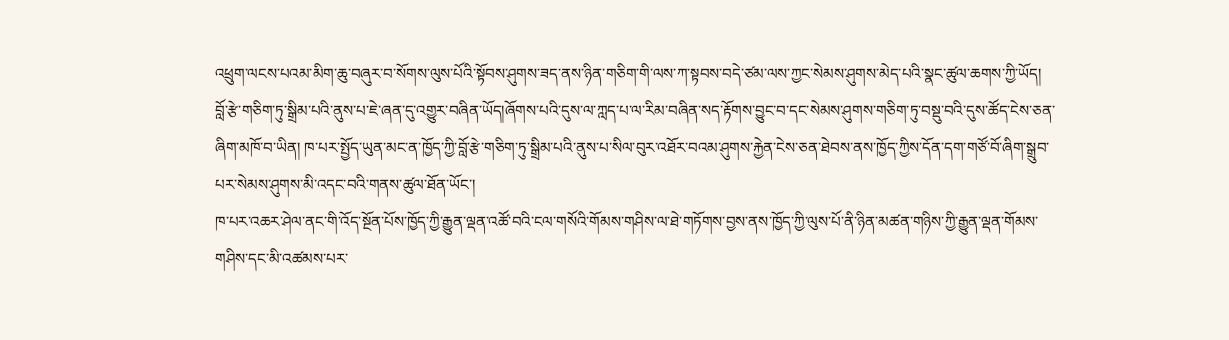འཕྲུག་ལངས་པའམ་མིག་ཆུ་བཞུར་བ་སོགས་ལུས་པོའི་སྟོབས་ཤུགས་ཟད་ནས་ཉིན་གཅིག་གི་ལས་ཀ་སྟབས་བདེ་ཙམ་ལས་ཀྱང་སེམས་ཤུགས་མེད་པའི་སྣང་ཚུལ་ཆགས་ཀྱི་ཡོད།
བློ་རྩེ་གཅིག་ཏུ་སྒྲིམ་པའི་ནུས་པ་ཇེ་ཞན་དུ་འགྱུར་བཞིན་ཡོད།ཞོགས་པའི་དུས་ལ་ཀླད་པ་ལ་རིམ་བཞིན་སད་རྟོགས་བྱུང་བ་དང་སེམས་ཤུགས་གཅིག་ཏུ་བསྡུ་བའི་དུས་ཚོད་ངེས་ཅན་ཞིག་མཁོ་བ་ཡིན། ཁ་པར་སྤྱོད་ཡུན་མང་ན་ཁྱོད་ཀྱི་བློ་རྩེ་གཅིག་ཏུ་སྒྲིམ་པའི་ནུས་པ་སིལ་བུར་འཐོར་བའམ་ཤུགས་རྐྱེན་ངེས་ཅན་ཐེབས་ནས་ཁྱོད་ཀྱིས་དོན་དག་གཙོ་བོ་ཞིག་སྒྲུབ་པར་སེམས་ཤུགས་མི་འདང་བའི་གནས་ཚུལ་ཐོན་ཡོང་།
ཁ་པར་འཆར་ཤེལ་ནང་གི་འོད་སྔོན་པོས་ཁྱོད་ཀྱི་རྒྱུན་ལྡན་འཚོ་བའི་ངལ་གསོའི་གོམས་གཤིས་ལ་ཐེ་གཏོགས་བྱས་ནས་ཁྱོད་ཀྱི་ལུས་པོ་ནི་ཉིན་མཚན་གཉིས་ཀྱི་རྒྱུན་ལྡན་གོམས་གཤིས་དང་མི་འཚམས་པར་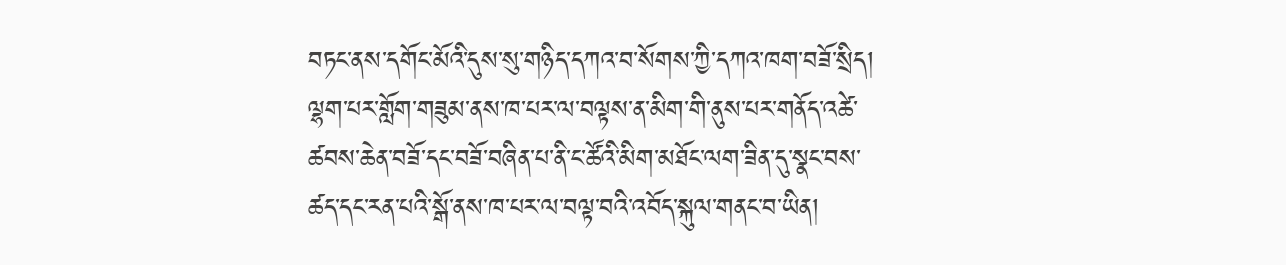བཏང་ནས་དགོང་མོའི་དུས་སུ་གཉིད་དཀའ་བ་སོགས་ཀྱི་དཀའ་ཁག་བཟོ་སྲིད། ལྷག་པར་གློག་གཟུམ་ནས་ཁ་པར་ལ་བལྟས་ན་མིག་གི་ནུས་པར་གནོད་འཚེ་ཚབས་ཆེན་བཟོ་དང་བཟོ་བཞིན་པ་ནི་ང་ཚོའི་མིག་མཐོང་ལག་ཟིན་དུ་སྣང་བས་ཚད་དང་རན་པའི་སྒོ་ནས་ཁ་པར་ལ་བལྟ་བའི་འབོད་སྐུལ་གནང་བ་ཡིན།